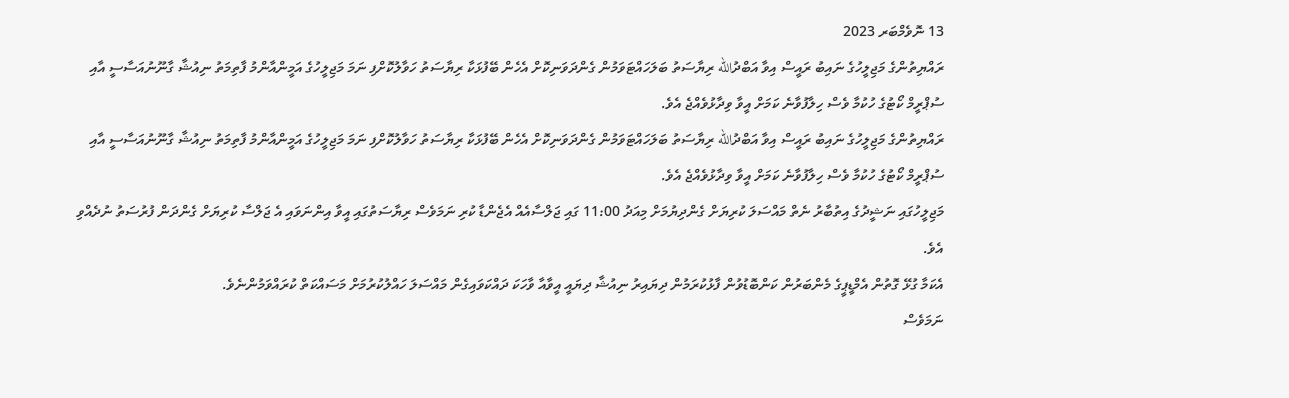13 ނޮވެމްބަރ 2023
ރައްޔިތުންގެ މަޖިލީހުގެ ނައިބު ރައީސް އިވާ އަބްދުالله ރިޔާސަތު ބަލަހައްޓަވަމުން ގެންދަވަނިކޮށް އެހެން ބޭފުޅަކާ ރިޔާސަތު ހަވާލުކޮށްފި ނަމަ މަޖިލީހުގެ އަމީންއާންމު ފާތިމަތު ނިއުޝާ ގާނޫނުއަސާސީ އާއި ސުޕްރީމް ކޯޓުގެ ހުކުމާ ވެސް ހިލާފުވާނެ ކަމަށް އީވާ ވިދާޅުވެއްޖެ އެވެ.
ރައްޔިތުންގެ މަޖިލީހުގެ ނައިބު ރައީސް އިވާ އަބްދުالله ރިޔާސަތު ބަލަހައްޓަވަމުން ގެންދަވަނިކޮށް އެހެން ބޭފުޅަކާ ރިޔާސަތު ހަވާލުކޮށްފި ނަމަ މަޖިލީހުގެ އަމީންއާންމު ފާތިމަތު ނިއުޝާ ގާނޫނުއަސާސީ އާއި ސުޕްރީމް ކޯޓުގެ ހުކުމާ ވެސް ހިލާފުވާނެ ކަމަށް އީވާ ވިދާޅުވެއްޖެ އެވެ.
މަޖިލީހުގައި ނަޝީދުގެ އިތުބާރު ނެތް މައްސަލަ ކުރިޔަށް ގެންދިޔުމަށް މިއަދު 11:00 ގައި ޖަލްސާއެއް އެޖެންޑާ ކުރި ނަމަވެސް ރިޔާސަތުގައި އީވާ އިންނަވައި އެ ޖަލްސާ ކުރިޔަށް ގެންދަން ފުރުސަތު ނުދެއްވި އެވެ.
އެކަމާ ގުޅޭ ގޮތުން އެމްޑީޕީގެ މެންބަރުން ކަންބޮޑުވުން ފާޅުކުރަމުން ދިޔައިރު ނިއުޝާ ދިޔައީ އީވާއާ ވާހަކަ ދައްކަވައިގެން މައްސަލަ ހައްލުކުރުމަށް މަސައްކަތް ކުރައްވަމުންނެވެ.
ނަމަވެސް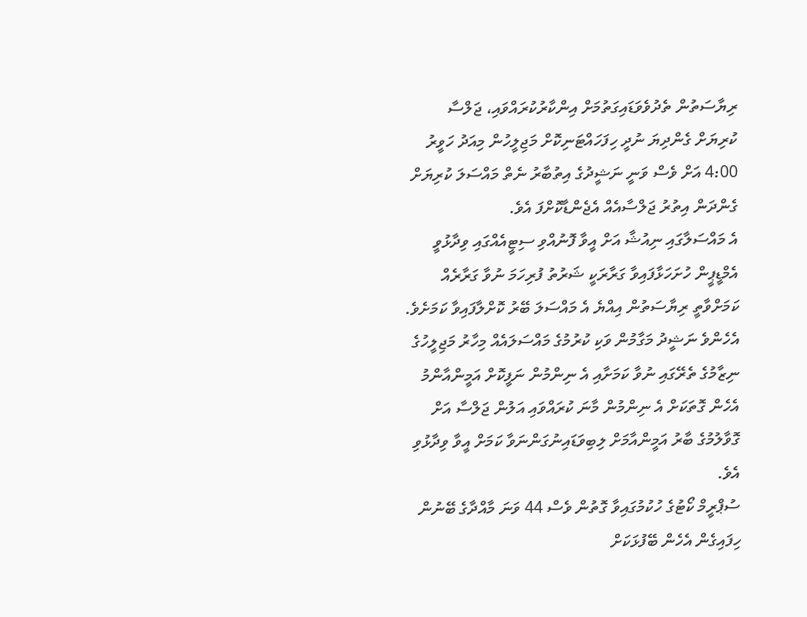ރިޔާސަތުން ތެދުވެވަޑައިގަތުމަށް އިންކާރުކުރައްވައި، ޖަލްސާ ކުރިޔަށް ގެންދިޔަ ނުދީ ހިފަހައްޓަނިކޮށް މަޖިލީހުން މިއަދު ހަވީރު 4:00 އަށް ވެސް ވަނީ ނަޝީދުގެ އިތުބާރު ނެތް މައްސަލަ ކުރިޔަށް ގެންދަން އިތުރު ޖަލްސާއެއް އެޖެންޑާކޮށްފަ އެވެ.
އެ މައްސަލާގައި ނިއުޝާ އަށް އީވާ ފޮނުއްވި ސިޓީއެއްގައި ވިދާޅުވީ އެމްޑީޕީން ހުށަހަޅާފައިވާ ގަރާރަކީ ޝަރުތު ފުރިހަމަ ނުވާ ގަރާރެއް ކަމަށްވާތީ ރިޔާސަތުން އިއްޔެ އެ މައްސަލަ ބޭރު ކޮށްލާފައިވާ ކަމަށެވެ.
އެހެންވެ ނަޝީދު މަގާމުން ވަކި ކުރުމުގެ މައްސަލައެއް މިހާރު މަޖިލީހުގެ ނިޒާމުގެ ތެރޭގައި ނުވާ ކަމަށާއި އެ ނިންމުން ނަފީކޮށް އަމީންއާންމު އެހެން ގޮތަކަށް އެ ނިންމުން މާނަ ކުރައްވައި އަލުން ޖަލްސާ އަށް ގޮވާލުމުގެ ބާރު އަމީންއާމަށް ލިބިވަޑައިނުގަންނަވާ ކަމަށް އީވާ ވިދާޅުވި އެވެ.
ސުޕްރީމް ކޯޓުގެ ހުކުމުގައިވާ ގޮތުން ވެސް 44 ވަނަ މާއްދާގެ ބޭނުން ހިފައިގެން އެހެން ބޭފުޅަކަށް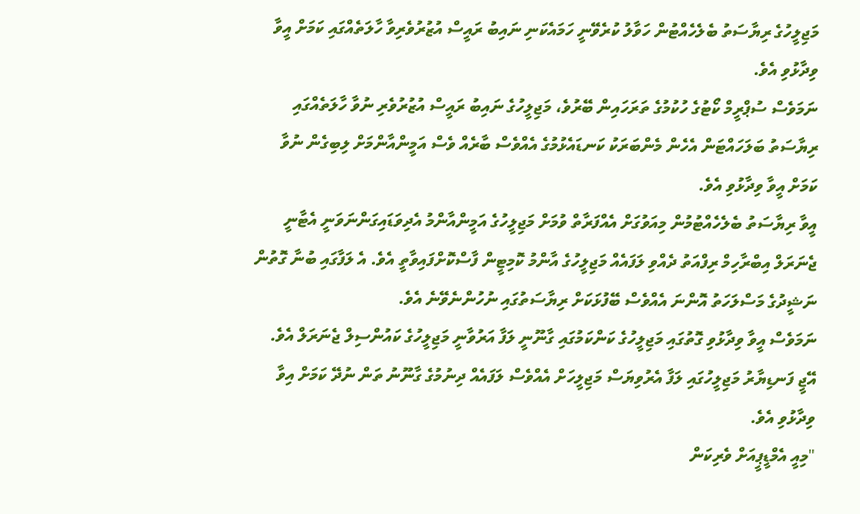މަޖިލީހުގެ ރިޔާސަތު ބެލެހެއްޓުން ހަވާލު ކުރެވޭނީ ހަމައެކަނި ނައިބު ރައީސް އުޒުރުވެރިވާ ހާލަތެއްގައި ކަމަށް އީވާ ވިދާޅުވި އެވެ.
ނަމަވެސް ސުޕްރީމް ކޯޓުގެ ހުކުމުގެ ތަރަހައިން ބޭރުވެ، މަޖިލީހުގެ ނައިބު ރައީސް އުޒުރުވެރި ނުވާ ހާލަތެއްގައި ރިޔާސަތު ބަލަހައްޓަން އެހެން މެންބަރަކު ކަނޑައެޅުމުގެ އެއްވެސް ބާރެއް ވެސް އަމީންއާންމަށް ލިބިގެން ނުވާ ކަމަށް އީވާ ވިދާޅުވި އެވެ.
އީވާ ރިޔާސަތު ބެލެހެއްޓުމުން މިއަވުގަށް އެއްފަރާތް ވުމަށް މަޖިލީހުގެ އަމީންއާންމު އެދިވަޑައިގަންނަވަނީ އެޓާނީ ޖެނަރަލް އިބްރާހިމް ރިފްއަތު ދެއްވި ލަފައެއް މަޖިލީހުގެ އާންމު ކޮމިޓީން ފާސްކޮށްފައިވާތީ އެވެ. އެ ލަފާގައި ބުނާ ގޮތުން ނަޝީދުގެ މަސްލަހަތު އޮންނަ އެއްވެސް ބޭފުޅަކަށް ރިޔާސަތުގައި ނުހުންނެވޭނެ އެވެ.
ނަމަވެސް އީވާ ވިދާޅުވި ގޮތުގައި މަޖިލީހުގެ ކަންކަމުގައި ގާނޫނީ ލަފާ އަރުވާނީ މަޖިލީހުގެ ކައުންސިލް ޖެނަރަލް އެވެ. އޭޖީ ފަނޑިޔާރު މަޖިލީހުގައި ލަފާ އެރުވިޔަސް މަޖިލީހަށް އެއްވެސް ލަފައެއް ދިނުމުގެ ގާނޫނު ތަން ނުދޭ ކަމަށް އިވާ ވިދާޅުވި އެވެ.
"މިއީ އެމްޑީޕީއަށް ވެރިކަން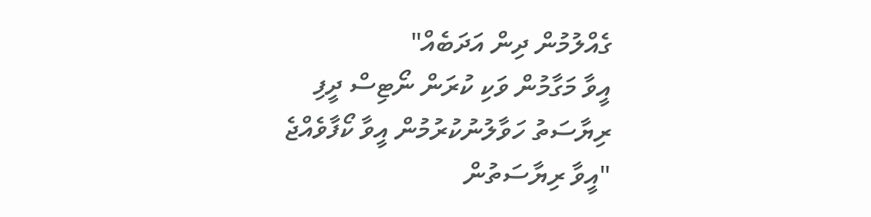ގެއްލުމުން ދިން އަދަބެއް"
އީވާ މަގާމުން ވަކި ކުރަން ނޯޓިސް ދީފި
ރިޔާސަތު ހަވާލުނުކުރުމުން އީވާ ކޯފާވެއްޖެ
"އީވާ ރިޔާސަތުން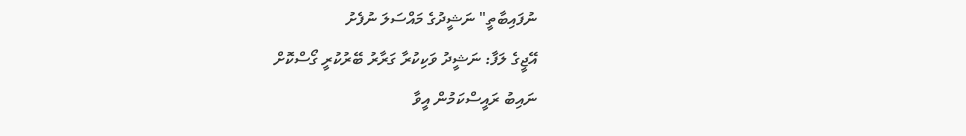ނުފައިބާތީ" ނަޝީދުގެ މައްސަލަ ނުފެށު
އޭޖީގެ ލަފާ: ނަޝީދު ވަކިކުރާ ގަރާރު ބޭރުކުރީ ގޯސްކޮށް
ނައިބު ރައީސްކަމުން އީވާ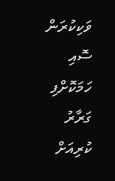ވަކިކުރަން ސޮއި ހަމަކޮށްފި
ގަރާރު ކުރިއަށް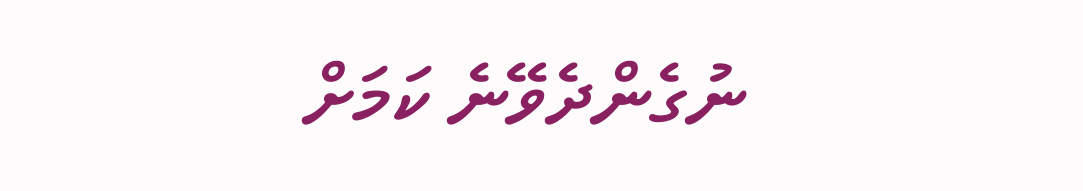ނުގެންދެވޭނެ ކަމަށް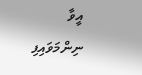އީވާ ނިންމަވައިފި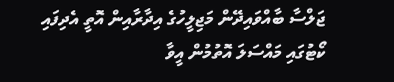ޖަލްސާ ބާއްވައިދޭން މަޖިލީހުގެ އިދާރާއިން އޮތީ އެދިފައި
ކޯޓުގައި މައްސަލަ އޮތުމުން އީވާ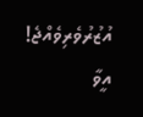އުޒުރުވެރިވެއްޖެ!
އީވާ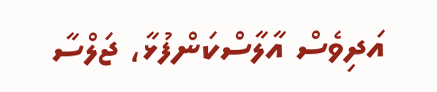އަދިވެސް އާލާސްކަންފުޅާ، ޖަލްސާ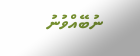ނުބޭއްވުނު